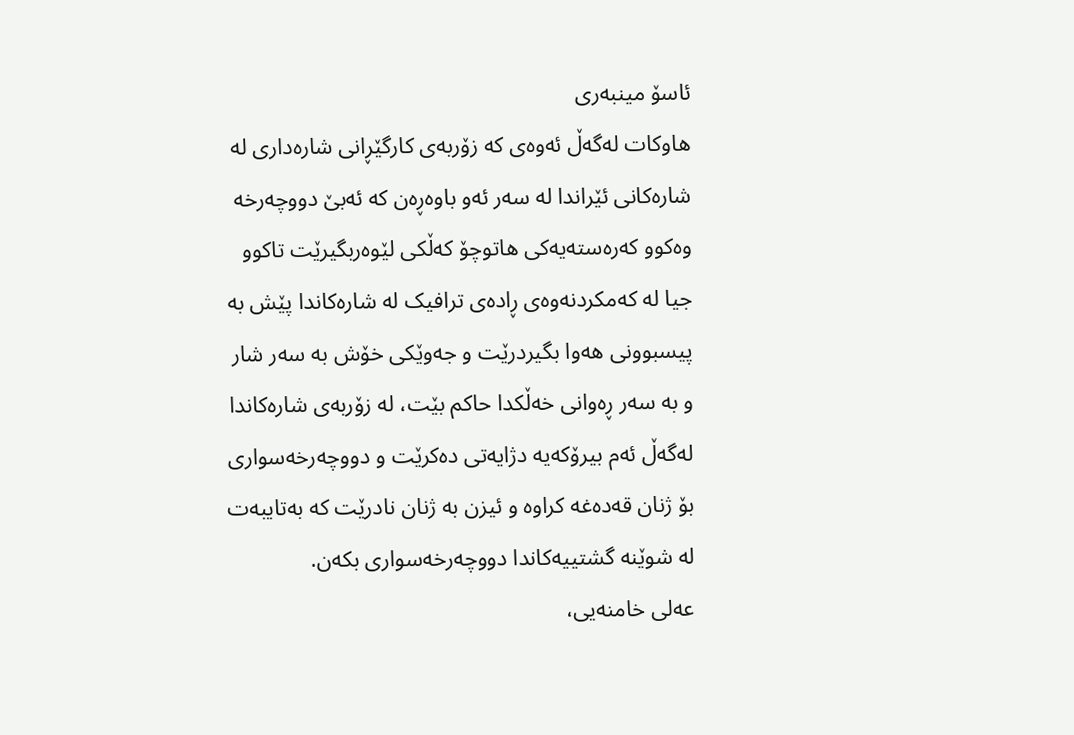ئاسۆ مینبەری
هاوکات لەگەڵ ئەوەی کە زۆربەی کارگێڕانی شارەداری لە شارەکانی ئێراندا لە سەر ئەو باوەڕەن کە ئەبێ دووچەرخە وەکوو کەرەستەیەکی هاتوچۆ کەڵکی لێوەربگیرێت تاکوو جیا لە کەمکردنەوەی ڕادەی ترافیک لە شارەکاندا پێش بە پیسبوونی هەوا بگیردرێت و جەوێکی خۆش بە سەر شار و بە سەر ڕەوانی خەڵکدا حاکم بێت، لە زۆربەی شارەکاندا لەگەڵ ئەم بیرۆکەیە دژایەتی دەکرێت و دووچەرخەسواری بۆ ژنان قەدەغە کراوە و ئیزن بە ژنان نادرێت کە بەتایبەت لە شوێنە گشتییەکاندا دووچەرخەسواری بکەن.
عەلی خامنەیی،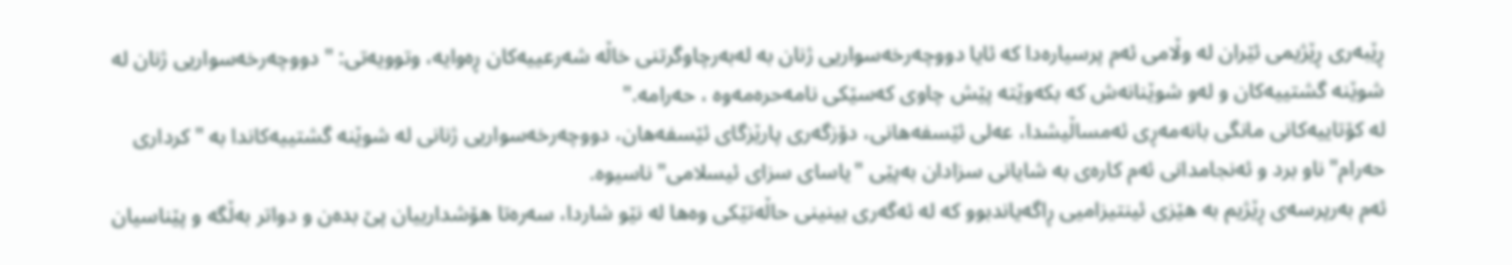ڕێبەری ڕێژیمی ئێران لە وڵامی ئەم پرسیارەدا کە ئایا دووچەرخەسواریی ژنان بە لەبەرچاوگرتنی خاڵە شەرعییەکان ڕەوایە، وتوویەتی: "دووچەرخەسواریی ژنان لە شوێنە گشتییەکان و لەو شوێنانەش کە بکەوێتە پێش چاوی کەسێکی نامەحرەمەوە ، حەرامە."
لە کۆتاییەکانی مانگی بانەمەڕی ئەمساڵیشدا، عەلی ئێسفەهانی، دۆزگەری پارێزگای ئێسفەهان، دووچەرخەسواریی ژنانی لە شوێنە گشتییەکاندا بە "کرداری حەرام" ناو برد و ئەنجامدانی ئەم کارەی بە شایانی سزادان بەپێی "یاسای سزای ئیسلامی" ناسیوە.
ئەم بەرپرسەی ڕێژیم بە هێزی ئینتیزامیی ڕاگەیاندبوو کە لە ئەگەری بینینی حاڵەتێکی وەها لە نێو شاردا، سەرەتا هۆشدارییان پێ بدەن و دواتر بەڵگە و پێناسیان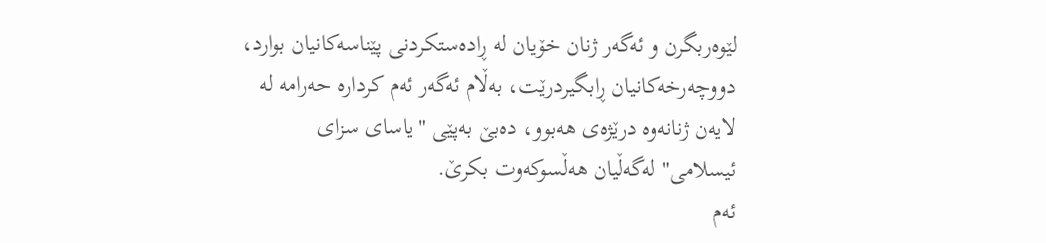لێوەربگرن و ئەگەر ژنان خۆیان لە ڕادەستکردنی پێناسەکانیان بوارد، دووچەرخەکانیان ڕابگیردرێت، بەڵام ئەگەر ئەم کردارە حەرامە لە لایەن ژنانەوە درێژەی هەبوو، دەبێ بەپێی "یاسای سزای ئیسلامی" لەگەڵیان هەڵسوکەوت بکرێ.
ئەم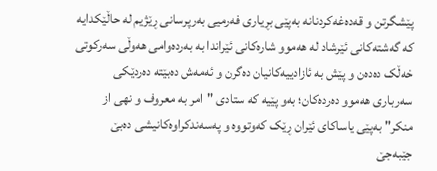پێشگرتن و قەدەغەکردنانە بەپێی بڕیاری فەرمیی بەرپرسانی ڕێژیم لە حاڵێکدایە کە گەشتەکانی ئێرشاد لە هەموو شارەکانی ئێراندا بە بەردەوامی هەوڵی سەرکوتی خەڵک دەدەن و پێش بە ئازادییەکانیان دەگرن و ئەمەش دەبێتە دەردێکی سەرباری هەموو دەردەکان؛ بەو پێیە کە ستادی "امر به معروف و نهی از منکر" بەپێی یاساکای ئێران ڕێک کەوتووە و پەسەندکراوەکانیشی دەبێ جێبەجێ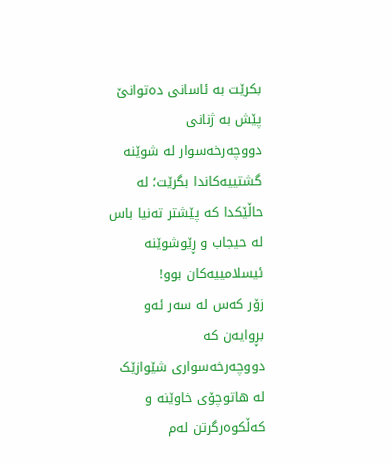بکرێت بە ئاسانی دەتوانێ پێش بە ژنانی دووچەرخەسوار لە شوێنە گشتییەکاندا بگرێت؛ لە حاڵێکدا کە پێشتر تەنیا باس لە حیجاب و ڕێوشوێنە ئیسلامییەکان بوو!
زۆر کەس لە سەر ئەو بڕوایەن کە دووچەرخەسواری شێوازێک لە هاتوچۆی خاوێنە و کەڵکوەرگرتن لەم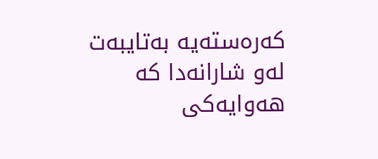کەرەستەیە بەتایبەت لەو شارانەدا کە هەوایەکی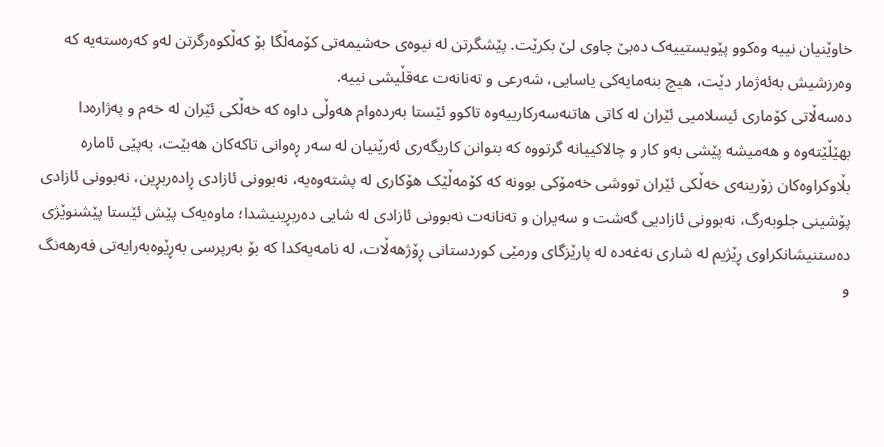خاوێنیان نییە وەکوو پێویستییەک دەبێ چاوی لێ بکرێت. پێشگرتن لە نیوەی حەشیمەتی کۆمەڵگا بۆ کەڵکوەرگرتن لەو کەرەستەیە کە وەرزشیش بەئەژمار دێت، هیچ بنەمایەکی یاسایی، شەرعی و تەنانەت عەقڵیشی نییە.
دەسەڵاتی کۆماری ئیسلامیی ئێران لە کاتی هاتنەسەرکارییەوە تاکوو ئێستا بەردەوام هەوڵی داوە کە خەڵکی ئێران لە خەم و پەژارەدا بهێڵێتەوە و هەمیشە پێشی بەو کار و چالاکییانە گرتووە کە بتوانن کاریگەری ئەرێنیان لە سەر ڕەوانی تاکەکان هەبێت، بەپێی ئامارە بڵاوکراوەکان زۆرینەی خەڵکی ئێران تووشی خەمۆکی بوونە کە کۆمەڵێک هۆکاری لە پشتەوەیە، نەبوونی ئازادی ڕادەربڕین، نەبوونی ئازادی پۆشینی جلوبەرگ، نەبوونی ئازادیی گەشت و سەیران و تەنانەت نەبوونی ئازادی لە شایی دەربڕینیشدا؛ ماوەیەک پێش ئێستا پێشنوێژی دەستنیشانکراوی ڕێژیم لە شاری نەغەدە لە پارێزگای ورمێی کوردستانی ڕۆژهەڵات، لە نامەیەکدا کە بۆ بەرپرسی بەڕێوەبەرایەتی فەرهەنگ و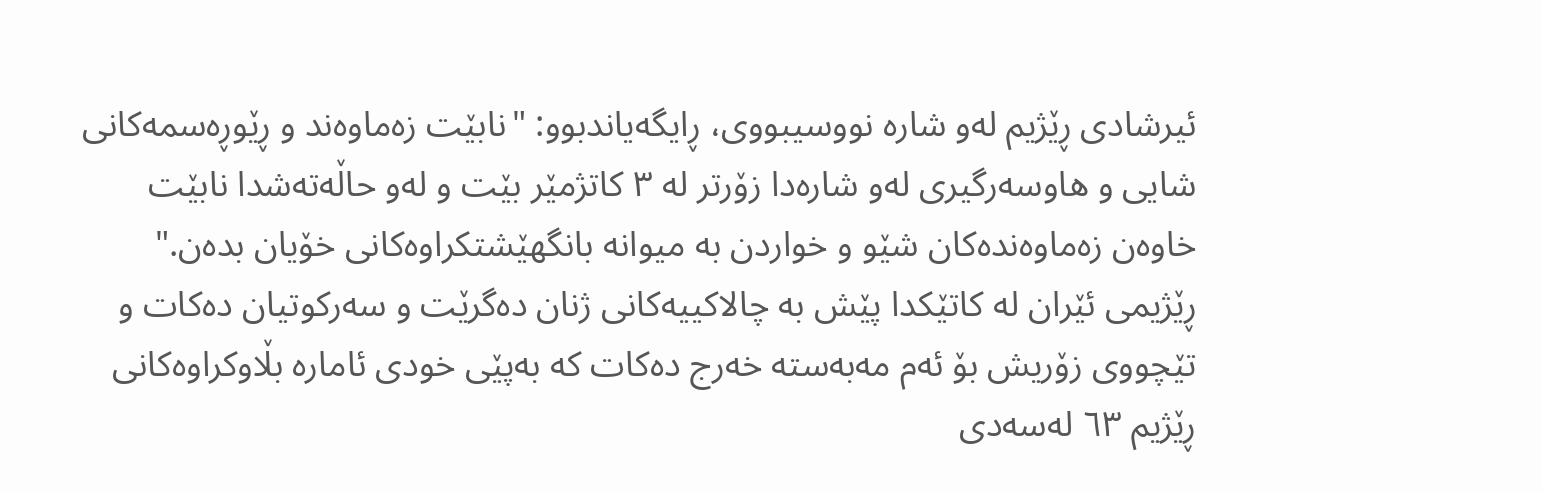ئیرشادی ڕێژیم لەو شارە نووسیبووی، ڕایگەیاندبوو: "نابێت زەماوەند و ڕێوڕەسمەکانی شایی و هاوسەرگیری لەو شارەدا زۆرتر لە ۳ کاتژمێر بێت و لەو حاڵەتەشدا نابێت خاوەن زەماوەندەکان شێو و خواردن بە میوانە بانگهێشتکراوەکانی خۆیان بدەن."
ڕێژیمی ئێران لە کاتێکدا پێش بە چالاکییەکانی ژنان دەگرێت و سەرکوتیان دەکات و تێچووی زۆریش بۆ ئەم مەبەستە خەرج دەکات کە بەپێی خودی ئامارە بڵاوکراوەکانی ڕێژیم ٦٣ لەسەدی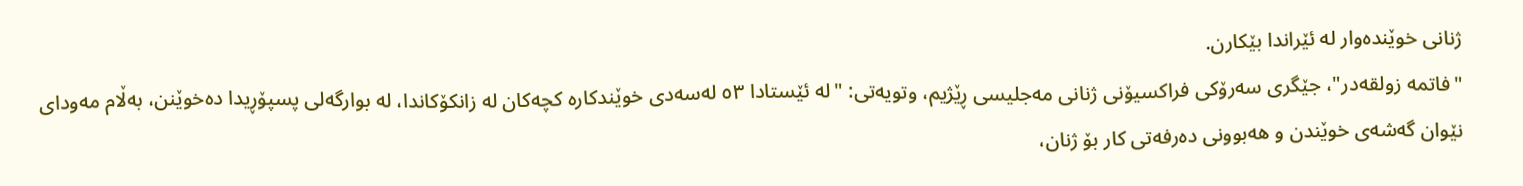ژنانی خوێندەوار لە ئێراندا بێکارن.
"فاتمە زولقەدر"، جێگری سەرۆکی فراکسیۆنی ژنانی مەجلیسی ڕێژیم، وتویەتی: "لە ئێستادا ٥٣ لەسەدی خوێندکارە کچەکان لە زانکۆکاندا، لە بوارگەلی پسپۆڕیدا دەخوێنن، بەڵام مەودای نێوان گەشەی خوێندن و هەبوونی دەرفەتی کار بۆ ژنان،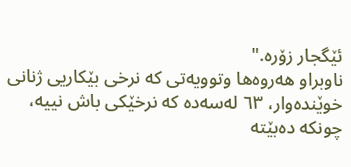ئێگجار زۆرە."
ناوبراو هەروەها وتوویەتی کە نرخی بێکاریی ژنانی خوێندەوار، ٦٣ لەسەدە کە نرخێکی باش نییە، چونکە دەبێتە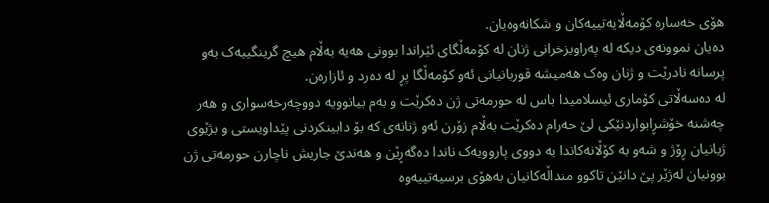هۆی خەسارە کۆمەڵایەتییەکان و شکانەوەیان.
دەیان نموونەی دیکە لە پەراویزخرانی ژنان لە کۆمەڵگای ئێراندا بوونی هەیە بەڵام هیچ گرینگییەک بەو پرسانە نادرێت و ژنان وەک هەمیشە قوربانیانی ئەو کۆمەڵگا پڕ لە دەرد و ئازارەن.
لە دەسەڵاتی کۆماری ئیسلامیدا باس لە حورمەتی ژن دەکرێت و بەم بیانوویە دووچەرخەسواری و هەر چەشنە خۆشڕابواردنێکی لێ حەرام دەکرێت بەڵام زۆرن ئەو ژنانەی کە بۆ دابینکردنی پێداویستی و بژێوی ژیانیان ڕۆژ و شەو بە کۆڵانەکاندا بە دووی پاروویەک ناندا دەگەڕێن و هەندێ جاریش ناچارن حورمەتی ژن بوونیان لەژێر پێ دانێن تاکوو منداڵەکانیان بەهۆی برسیەتییەوە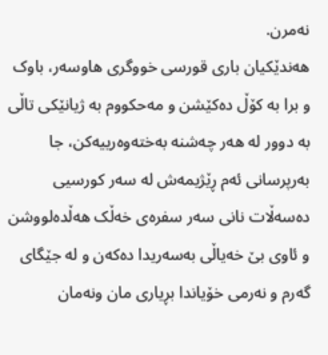نەمرن.
هەندێکیان باری قورسی خووگری هاوسەر، باوک و برا بە کۆڵ دەکێشن و مەحکووم بە ژیانێکی تاڵی بە دوور لە هەر چەشنە بەختەوەرییەکن، جا بەرپرسانی ئەم ڕێژیمەش لە سەر کورسیی دەسەڵات نانی سەر سفرەی خەڵک هەڵدەلووشن و ئاوی بێ خەیاڵی بەسەریدا دەکەن و لە جێگای گەرم و نەرمی خۆیاندا بڕیاری مان ونەمان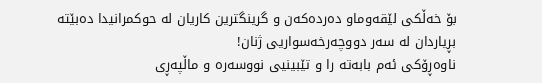بۆ خەڵکی لێقەوماو دەردەکەن و گرینگترین کاریان لە حوکمرانیدا دەبێتە بڕیاردان لە سەر دووچەرخەسواریی ژنان!
ناوەڕۆکی ئەم بابەتە را و تێبینیی نووسەرە و ماڵپەڕی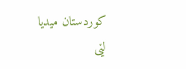کوردستان میدیا لێی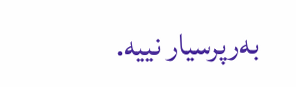بەرپرسیار نییە.